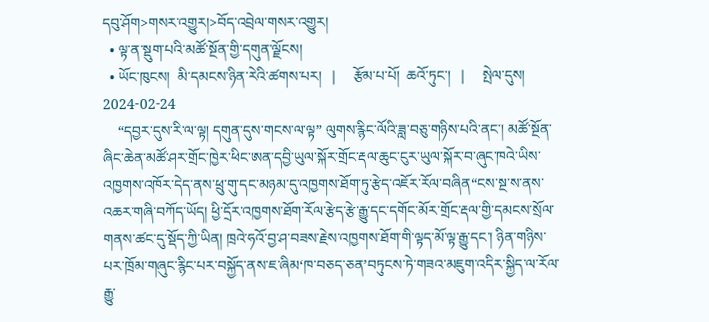དབུ་ཤོག>གསར་འགྱུར།>བོད་འབྲེལ་གསར་འགྱུར།
  • ལྟ་ན་སྡུག་པའི་མཚོ་སྔོན་གྱི་དགུན་ལྗོངས།
  • ཡོང་ཁུངས།  མི་དམངས་ཉིན་རེའི་ཚགས་པར།   |     རྩོམ་པ་པོ།  ཆའོ་ཏུང་།   |     སྤེལ་དུས།  2024-02-24
    “དབྱར་དུས་རི་ལ་ལྟ། དགུན་དུས་གངས་ལ་ལྟ” ལུགས་རྙིང་ལོའི་ཟླ་བཅུ་གཉིས་པའི་ནང་། མཚོ་སྔོན་ཞིང་ཆེན་མཚོ་ཤར་གྲོང་ཁྱེར་ཕིང་ཨན་དབྱི་ཡུལ་སྐོར་གྲོང་རྡལ་ཆུང་ངུར་ཡུལ་སྐོར་བ་ཞུང་ཁའེ་ཡིས་འཁྱགས་འཁོར་དེད་ནས་ཕྲུ་གུ་དང་མཉམ་དུ་འཁྱགས་ཐོག་ཏུ་རྩེད་འཇོར་རོལ་བཞིན“ངས་སྔ་ས་ནས་འཆར་གཞི་བཀོད་ཡོད། ཕྱི་དྲོར་འཁྱགས་ཐོག་རོལ་རྩེད་རྩེ་རྒྱུ་དང་དགོང་མོར་གྲོང་རྡལ་གྱི་དམངས་སྲོལ་གནས་ཚང་དུ་སྡོད་ཀྱི་ཡིན། ཁྲའེ་ཧའོ་བྱ་ཤ་བཟས་རྗེས་འཁྱགས་ཐོག་གི་ལྟད་མོ་ལྟ་རྒྱུ་དང་། ཉིན་གཉིས་པར་ཁྲོམ་གཞུང་རྙིང་པར་བསྐྱོད་ནས་ཇ་ཞིམ‘ཁ་བཅད་ཅན’བཏུངས་ཏེ་གཟའ་མཇུག་འདིར་སྐྱིད་ལ་རོལ་རྒྱུ་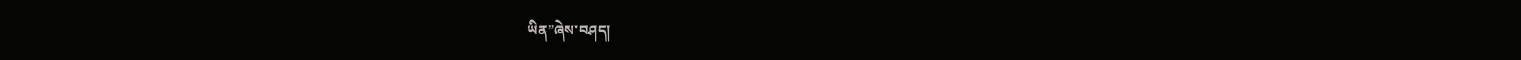ཡིན”ཞེས་བཤད།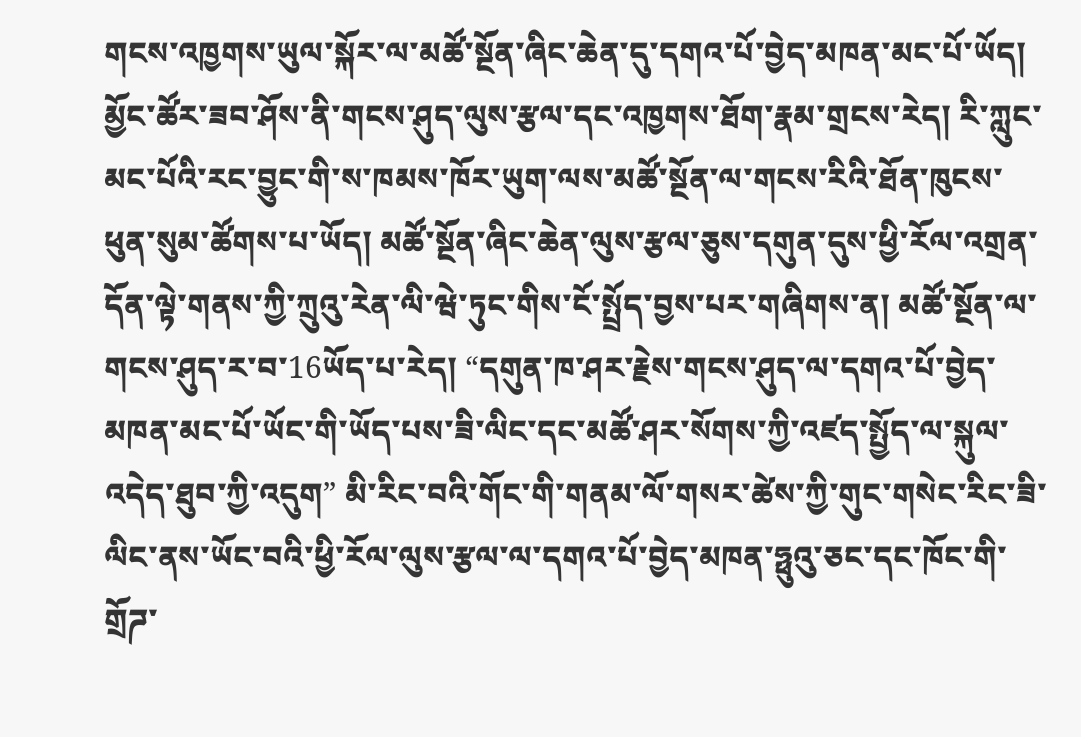གངས་འཁྱགས་ཡུལ་སྐོར་ལ་མཚོ་སྔོན་ཞིང་ཆེན་དུ་དགའ་པོ་བྱེད་མཁན་མང་པོ་ཡོད། མྱོང་ཚོར་ཟབ་ཤོས་ནི་གངས་ཤུད་ལུས་རྩལ་དང་འཁྱགས་ཐོག་རྣམ་གྲངས་རེད། རི་ཀླུང་མང་པོའི་རང་བྱུང་གི་ས་ཁམས་ཁོར་ཡུག་ལས་མཚོ་སྔོན་ལ་གངས་རིའི་ཐོན་ཁུངས་ཕུན་སུམ་ཚོགས་པ་ཡོད། མཚོ་སྔོན་ཞིང་ཆེན་ལུས་རྩལ་ཅུས་དགུན་དུས་ཕྱི་རོལ་འགྲན་དོན་ལྟེ་གནས་ཀྱི་ཀྲུའུ་རེན་ལི་ཝེ་ཏུང་གིས་ངོ་སྤྲོད་བྱས་པར་གཞིགས་ན། མཚོ་སྔོན་ལ་གངས་ཤུད་ར་བ་16ཡོད་པ་རེད། “དགུན་ཁ་ཤར་རྗེས་གངས་ཤུད་ལ་དགའ་པོ་བྱེད་མཁན་མང་པོ་ཡོང་གི་ཡོད་པས་ཟི་ལིང་དང་མཚོ་ཤར་སོགས་ཀྱི་འཛད་སྤྱོད་ལ་སྐུལ་འདེད་ཐུབ་ཀྱི་འདུག” མི་རིང་བའི་གོང་གི་གནམ་ལོ་གསར་ཚེས་ཀྱི་གུང་གསེང་རིང་ཟི་ལིང་ནས་ཡོང་བའི་ཕྱི་རོལ་ལུས་རྩལ་ལ་དགའ་པོ་བྱེད་མཁན་ཧྥུའུ་ཅང་དང་ཁོང་གི་གྲོཌ་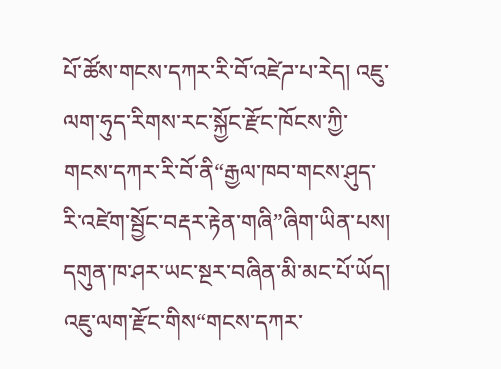པོ་ཚོས་གངས་དཀར་རི་བོ་འཛེཌ་པ་རེད། འཇུ་ལག་ཧུད་རིགས་རང་སྐྱོང་རྫོང་ཁོངས་ཀྱི་གངས་དཀར་རི་བོ་ནི“རྒྱལ་ཁབ་གངས་ཤུད་རི་འཛེག་སྦྱོང་བརྡར་རྟེན་གཞི”ཞིག་ཡིན་པས། དགུན་ཁ་ཤར་ཡང་སྔར་བཞིན་མི་མང་པོ་ཡོད། འཇུ་ལག་རྫོང་གིས“གངས་དཀར་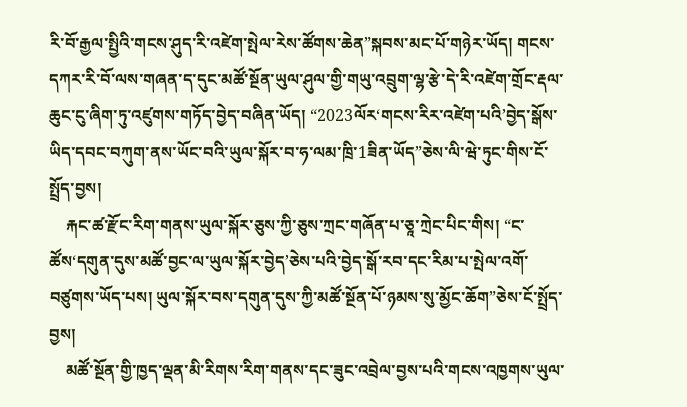རི་བོ་རྒྱལ་སྤྱིའི་གངས་ཤུད་རི་འཛེག་སྤེལ་རེས་ཚོགས་ཆེན”སྐབས་མང་པོ་གཉེར་ཡོད། གངས་དཀར་རི་བོ་ལས་གཞན་ད་དུང་མཚོ་སྔོན་ཡུལ་ཤུལ་གྱི་གཡུ་འབྲུག་ལྷ་རྩེ་དེ་རི་འཛེག་གྲོང་རྡལ་ཆུང་ངུ་ཞིག་ཏུ་འཛུགས་གཏོད་བྱེད་བཞིན་ཡོད། “2023ལོར‘གངས་རིར་འཛེག་པའི’བྱེད་སྒོས་ཡིད་དབང་བཀུག་ནས་ཡོང་བའི་ཡུལ་སྐོར་བ་ཧ་ལམ་ཁྲི་1ཟིན་ཡོད”ཅེས་ལི་ཝེ་ཏུང་གིས་ངོ་སྤྲོད་བྱས།
    རྐང་ཚ་རྫོང་རིག་གནས་ཡུལ་སྐོར་ཅུས་ཀྱི་ཅུས་ཀྲང་གཞོན་པ་ཅཱ་ཀྲེང་པིང་གིས། “ང་ཚོས‘དགུན་དུས་མཚོ་བྱང་ལ་ཡུལ་སྐོར་བྱེད’ཅེས་པའི་བྱེད་སྒོ་རབ་དང་རིམ་པ་སྤེལ་འགོ་བཙུགས་ཡོད་པས། ཡུལ་སྐོར་བས་དགུན་དུས་ཀྱི་མཚོ་སྔོན་པོ་ཉམས་སུ་མྱོང་ཆོག”ཅེས་ངོ་སྤྲོད་བྱས།
    མཚོ་སྔོན་གྱི་ཁྱད་ལྡན་མི་རིགས་རིག་གནས་དང་ཟུང་འབྲེལ་བྱས་པའི་གངས་འཁྱགས་ཡུལ་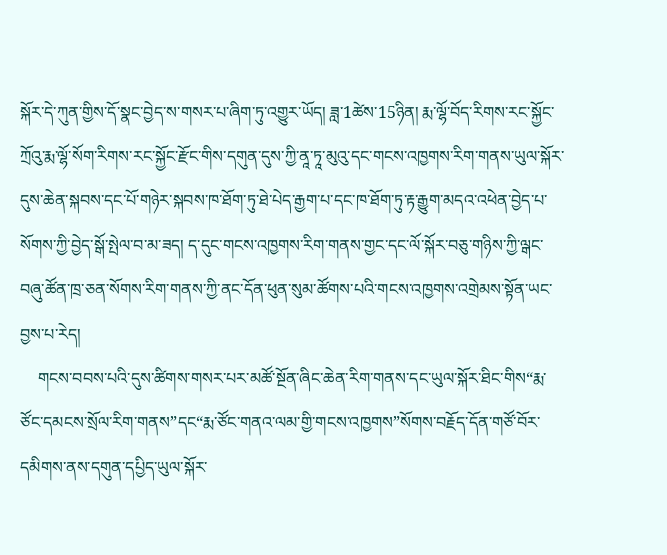སྐོར་དེ་ཀུན་གྱིས་དོ་སྣང་བྱེད་ས་གསར་པ་ཞིག་ཏུ་འགྱུར་ཡོད། ཟླ་1ཚེས་15ཉིན། རྨ་ལྷོ་བོད་རིགས་རང་སྐྱོང་ཀྲོའུ་རྨ་ལྷོ་སོག་རིགས་རང་སྐྱོང་རྫོང་གིས་དགུན་དུས་ཀྱི་ནཱ་ཏཱ་མུའུ་དང་གངས་འཁྱགས་རིག་གནས་ཡུལ་སྐོར་དུས་ཆེན་སྐབས་དང་པོ་གཉེར་སྐབས་ཁ་ཐོག་ཏུ་ཐེ་པེད་རྒྱག་པ་དང་ཁ་ཐོག་ཏུ་རྟ་རྒྱུག་མདའ་འཕེན་བྱེད་པ་སོགས་ཀྱི་བྱེད་སྒོ་སྤེལ་བ་མ་ཟད། ད་དུང་གངས་འཁྱགས་རིག་གནས་གྱང་དང་ལོ་སྐོར་བཅུ་གཉིས་ཀྱི་ལྒང་བཞུ་ཚོན་ཁྲ་ཅན་སོགས་རིག་གནས་ཀྱི་ནང་དོན་ཕུན་སུམ་ཚོགས་པའི་གངས་འཁྱགས་འགྲེམས་སྟོན་ཡང་བྱས་པ་རེད།
    གངས་བབས་པའི་དུས་ཚིགས་གསར་པར་མཚོ་སྔོན་ཞིང་ཆེན་རིག་གནས་དང་ཡུལ་སྐོར་ཐིང་གིས“རྨ་ཙོང་དམངས་སྲོལ་རིག་གནས”དང“རྨ་ཙོང་གནའ་ལམ་གྱི་གངས་འཁྱགས”སོགས་བརྗོད་དོན་གཙོ་བོར་དམིགས་ནས་དགུན་དཔྱིད་ཡུལ་སྐོར་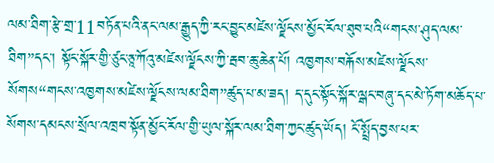ལམ་ཐིག་རྩེ་གྲ་11བཏོན་པའི་ནང་ལམ་རྒྱུད་ཀྱི་རང་བྱུང་མཛེས་ལྗོངས་མྱོང་རོལ་ཐུབ་པའི“གངས་ཤུད་ལམ་ཐིག”དང་། སྟོང་སྐོར་གྱི་ཙུང་ཅཱ་ཀོའུ་མཛེས་ལྗོངས་ཀྱི་རྦབ་ཆུ་ཆེན་པོ། འཁྱགས་བརྐོས་མཛེས་ལྗོངས་སོགས“གངས་འཁྱགས་མཛེས་ལྗོངས་ལམ་ཐིག”ཚུད་པ་མ་ཟད། ད་དུང་སྟོང་སྐོར་ལྒང་བཞུ་དང་མེ་ཏོག་མཆོད་པ་སོགས་དམངས་སྲོལ་འཁྲབ་སྟོན་མྱོང་རོལ་གྱི་ཡུལ་སྐོར་ལམ་ཐིག་ཀྱང་ཚུད་ཡོད། ངོ་སྤྲོད་བྱས་པར་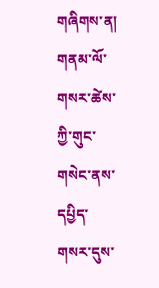གཞིགས་ན། གནམ་ལོ་གསར་ཚེས་ཀྱི་གུང་གསེང་ནས་དཔྱིད་གསར་དུས་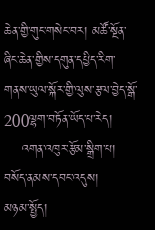ཆེན་གྱི་གུང་གསེང་བར། མཚོ་སྔོན་ཞིང་ཆེན་གྱིས་དགུན་དཔྱིད་རིག་གནས་ཡུལ་སྐོར་གྱི་ལུས་རྩལ་བྱེད་སྒོ་200ལྷག་བཏོན་ཡོད་པ་རེད།
    འགན་འཁུར་རྩོམ་སྒྲིག་པ། བསོད་ནམས་དབང་འདུས།
མཉམ་སྤྱོད།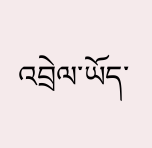འབྲེལ་ཡོད་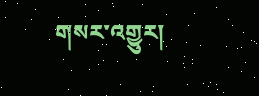གསར་འགྱུར།